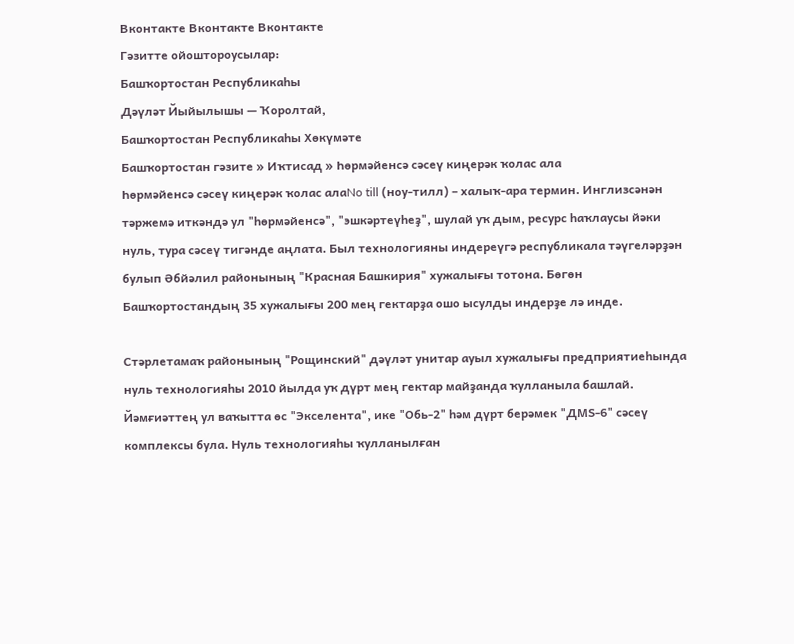Вконтакте Вконтакте Вконтакте
Гәзитте ойоштороусылар:
Башҡортостан Республикаһы
Дәүләт Йыйылышы — Ҡоролтай,
Башҡортостан Республикаһы Хөкүмәте
Башҡортостан гәзите » Иҡтисад » Һөрмәйенсә сәсеү киңерәк ҡолас ала
Һөрмәйенсә сәсеү киңерәк ҡолас алаNo till (ноу-тилл) – халыҡ-ара термин. Инглизсәнән тәржемә иткәндә ул "һөрмәйенсә", "эшкәртеүһеҙ", шулай уҡ дым, ресурс һаҡлаусы йәки нуль, тура сәсеү тигәнде аңлата. Был технологияны индереүгә республикала тәүгеләрҙән булып Әбйәлил районының "Красная Башкирия" хужалығы тотона. Бөгөн Башҡортостандың 35 хужалығы 200 мең гектарҙа ошо ысулды индерҙе лә инде.

Стәрлетамаҡ районының "Рощинский" дәүләт унитар ауыл хужалығы предприятиеһында нуль технологияһы 2010 йылда уҡ дүрт мең гектар майҙанда ҡулланыла башлай. Йәмғиәттең ул ваҡытта өс "Экселента", ике "Обь-2" һәм дүрт берәмек "ДМS-6" сәсеү комплексы була. Нуль технологияһы ҡулланылған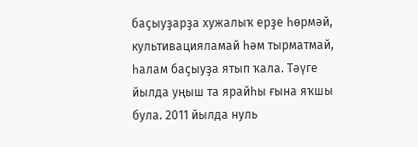баҫыуҙарҙа хужалыҡ ерҙе һөрмәй, культивацияламай һәм тырматмай, һалам баҫыуҙа ятып ҡала. Тәүге йылда уңыш та ярайһы ғына яҡшы була. 2011 йылда нуль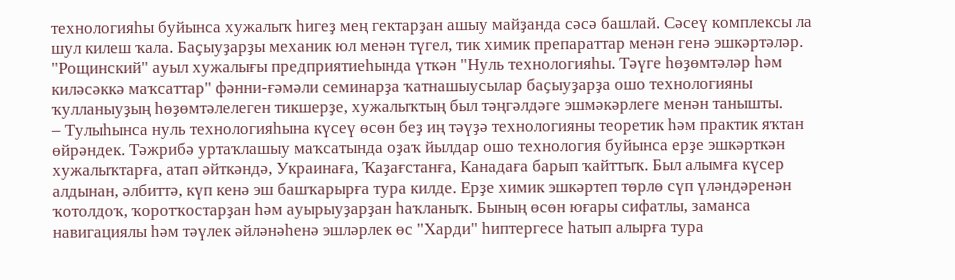технологияһы буйынса хужалыҡ һигеҙ мең гектарҙан ашыу майҙанда сәсә башлай. Сәсеү комплексы ла шул килеш ҡала. Баҫыуҙарҙы механик юл менән түгел, тик химик препараттар менән генә эшкәртәләр.
"Рощинский" ауыл хужалығы предприятиеһында үткән "Нуль технологияһы. Тәүге һөҙөмтәләр һәм киләсәккә маҡсаттар" фәнни-ғәмәли семинарҙа ҡатнашыусылар баҫыуҙарҙа ошо технологияны ҡулланыуҙың һөҙөмтәлелеген тикшерҙе, хужалыҡтың был тәңгәлдәге эшмәкәрлеге менән танышты.
– Тулыһынса нуль технологияһына күсеү өсөн беҙ иң тәүҙә технологияны теоретик һәм практик яҡтан өйрәндек. Тәжрибә уртаҡлашыу маҡсатында оҙаҡ йылдар ошо технология буйынса ерҙе эшкәрткән хужалыҡтарға, атап әйткәндә, Украинаға, Ҡаҙағстанға, Канадаға барып ҡайттыҡ. Был алымға күсер алдынан, әлбиттә, күп кенә эш башҡарырға тура килде. Ерҙе химик эшкәртеп төрлө сүп үләндәренән ҡотолдоҡ, ҡоротҡостарҙан һәм ауырыуҙарҙан һаҡланыҡ. Бының өсөн юғары сифатлы, заманса навигациялы һәм тәүлек әйләнәһенә эшләрлек өс "Харди" һиптергесе һатып алырға тура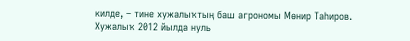килде, – тине хужалыҡтың баш агрономы Мөнир Таһиров.
Хужалыҡ 2012 йылда нуль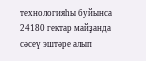технологияһы буйынса 24180 гектар майҙанда сәсеү эштәре алып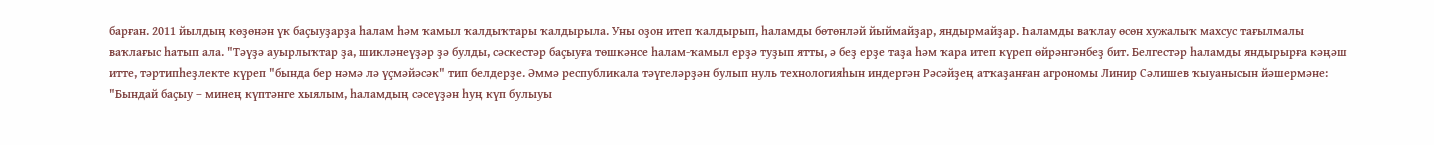барған. 2011 йылдың көҙөнән үк баҫыуҙарҙа һалам һәм ҡамыл ҡалдыҡтары ҡалдырыла. Уны оҙон итеп ҡалдырып, һаламды бөтөнләй йыймайҙар, яндырмайҙар. Һаламды ваҡлау өсөн хужалыҡ махсус тағылмалы ваҡлағыс һатып ала. "Тәүҙә ауырлыҡтар ҙа, шикләнеүҙәр ҙә булды, сәскестәр баҫыуға төшкәнсе һалам-ҡамыл ерҙә туҙып ятты, ә беҙ ерҙе таҙа һәм ҡара итеп күреп өйрәнгәнбеҙ бит. Белгестәр һаламды яндырырға кәңәш итте, тәртипһеҙлекте күреп "бында бер нәмә лә үҫмәйәсәк" тип белдерҙе. Әммә республикала тәүгеләрҙән булып нуль технологияһын индергән Рәсәйҙең атҡаҙанған агрономы Линир Сәлишев ҡыуанысын йәшермәне: "Бындай баҫыу – минең күптәнге хыялым, һаламдың сәсеүҙән һуң күп булыуы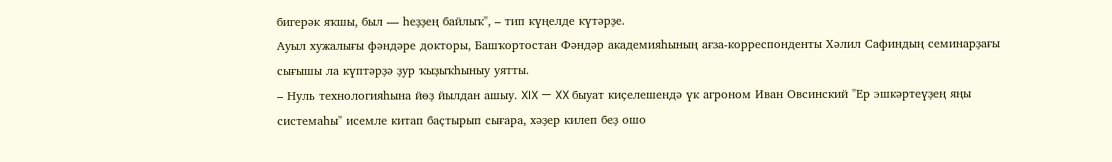бигерәк яҡшы, был — һеҙҙең байлыҡ", – тип күңелде күтәрҙе.
Ауыл хужалығы фәндәре докторы, Башҡортостан Фәндәр академияһының ағза-корреспонденты Хәлил Сафиндың семинарҙағы сығышы ла күптәрҙә ҙур ҡыҙыҡһыныу уятты.
– Нуль технологияһына йөҙ йылдан ашыу. XIX — XX быуат киҫелешендә үк агроном Иван Овсинский "Ер эшкәртеүҙең яңы системаһы" исемле китап баҫтырып сығара, хәҙер килеп беҙ ошо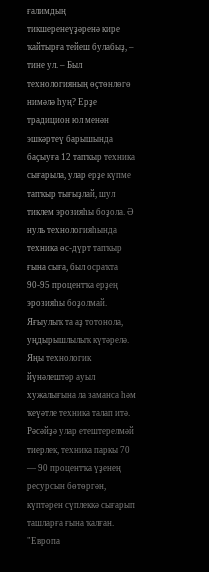ғалимдың тикшеренеүҙәренә кире ҡайтырға тейеш булабыҙ, – тине ул. – Был технологияның өҫтөнлөгө нимәлә һуң? Ерҙе традицион юл менән эшкәртеү барышында баҫыуға 12 тапҡыр техника сығарыла, улар ерҙе күпме тапҡыр тығыҙлай, шул тиклем эрозияһы боҙола. Ә нуль технологияһында техника өс-дүрт тапҡыр ғына сыға, был осраҡта 90-95 процентҡа ерҙең эрозияһы боҙолмай. Яғыулыҡ та аҙ тотонола, уңдырышлылыҡ күтәрелә.
Яңы технологик йүнәлештәр ауыл хужалығына ла заманса һәм ҡеүәтле техника талап итә. Рәсәйҙә улар етештерелмәй тиерлек, техника паркы 70 — 90 процентҡа үҙенең ресурсын бөтөргән, күптәрен сүплеккә сығарып ташларға ғына ҡалған. "Европа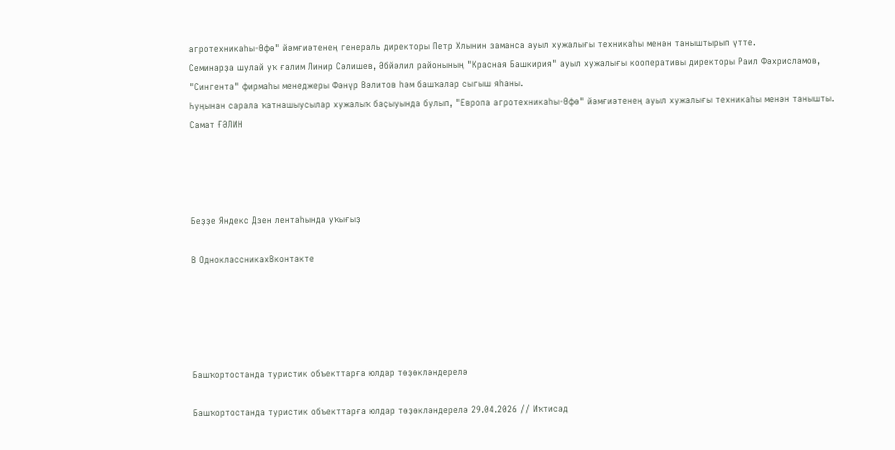агротехникаһы-Өфө" йәмғиәтенең генераль директоры Петр Хлынин заманса ауыл хужалығы техникаһы менән таныштырып үтте.
Семинарҙа шулай уҡ ғалим Линир Сәлишев, Әбйәлил районының "Красная Башкирия" ауыл хужалығы кооперативы директоры Раил Фәхрисламов, "Сингента" фирмаһы менеджеры Фәнүр Вәлитов һәм башҡалар сыгыш яһаны.
Һуңынан сарала ҡатнашыусылар хужалыҡ баҫыуында булып, "Европа агротехникаһы-Өфө" йәмғиәтенең ауыл хужалығы техникаһы менән танышты.
Самат ҒӘЛИН




Беҙҙе Яндекс Дзен лентаһында уҡығыҙ

В ОдноклассникахВконтакте





Башҡортостанда туристик объекттарға юлдар төҙөкләндерелә

Башҡортостанда туристик объекттарға юлдар төҙөкләндерелә 29.04.2026 // Иҡтисад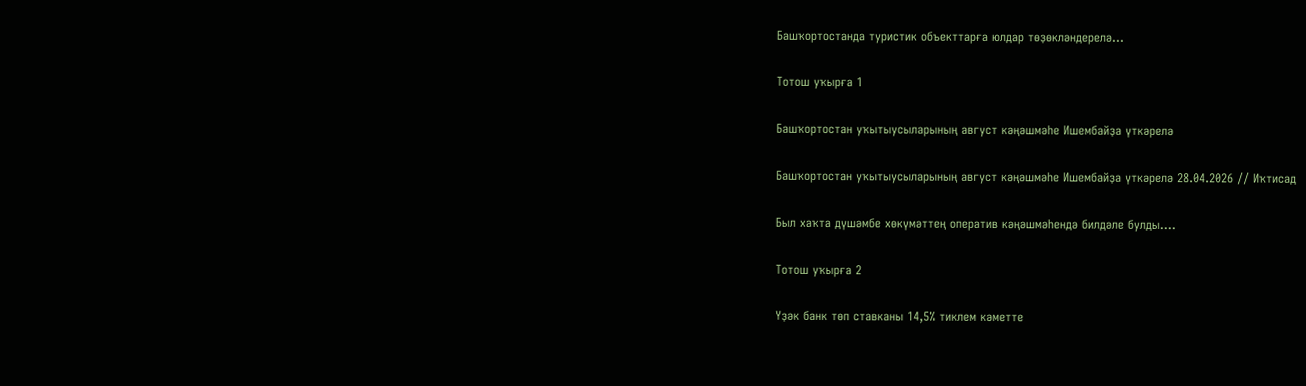Башҡортостанда туристик объекттарға юлдар төҙөкләндерелә...

Тотош уҡырға 1

Башҡортостан уҡытыусыларының август кәңәшмәһе Ишембайҙа үткәрелә

Башҡортостан уҡытыусыларының август кәңәшмәһе Ишембайҙа үткәрелә 28.04.2026 // Иҡтисад

Был хаҡта дүшәмбе хөкүмәттең оператив кәңәшмәһендә билдәле булды....

Тотош уҡырға 2

Үҙәк банк төп ставканы 14,5% тиклем кәметте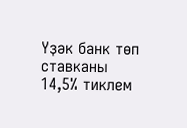Үҙәк банк төп ставканы 14,5% тиклем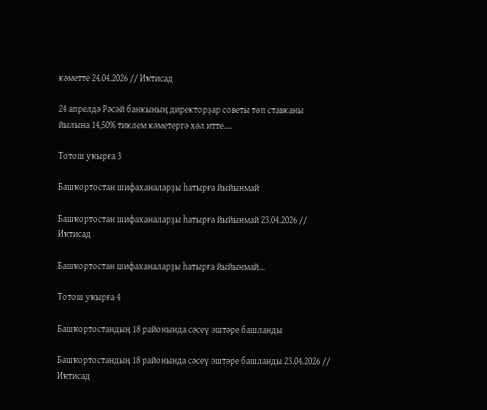кәметте 24.04.2026 // Иҡтисад

24 апрелдә Рәсәй банкының директорҙар советы төп ставканы йылына 14,50% тиклем кәметергә хәл итте....

Тотош уҡырға 3

Башҡортостан шифаханаларҙы һатырға йыйынмай

Башҡортостан шифаханаларҙы һатырға йыйынмай 23.04.2026 // Иҡтисад

Башҡортостан шифаханаларҙы һатырға йыйынмай...

Тотош уҡырға 4

Башҡортостандың 18 районында сәсеү эштәре башланды

Башҡортостандың 18 районында сәсеү эштәре башланды 23.04.2026 // Иҡтисад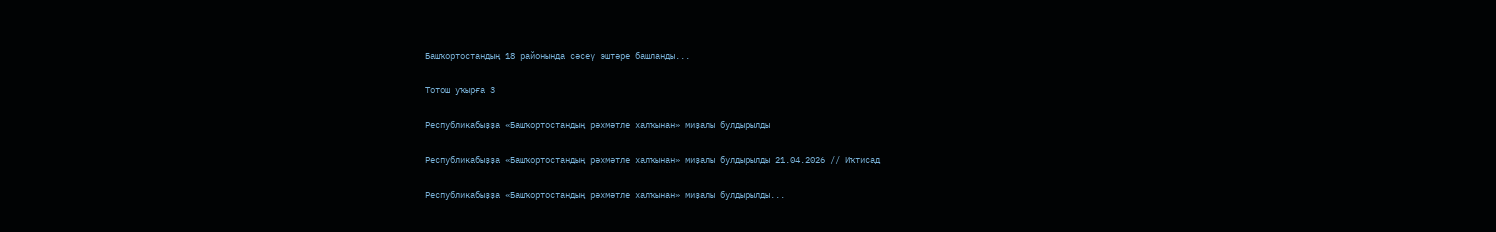Башҡортостандың 18 районында сәсеү эштәре башланды...

Тотош уҡырға 3

Республикабыҙҙа «Башҡортостандың рәхмәтле халҡынан» миҙалы булдырылды

Республикабыҙҙа «Башҡортостандың рәхмәтле халҡынан» миҙалы булдырылды 21.04.2026 // Иҡтисад

Республикабыҙҙа «Башҡортостандың рәхмәтле халҡынан» миҙалы булдырылды...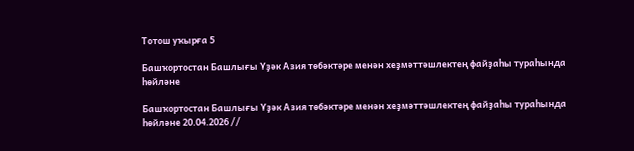Тотош уҡырға 5

Башҡортостан Башлығы Үҙәк Азия төбәктәре менән хеҙмәттәшлектең файҙаһы тураһында һөйләне

Башҡортостан Башлығы Үҙәк Азия төбәктәре менән хеҙмәттәшлектең файҙаһы тураһында һөйләне 20.04.2026 //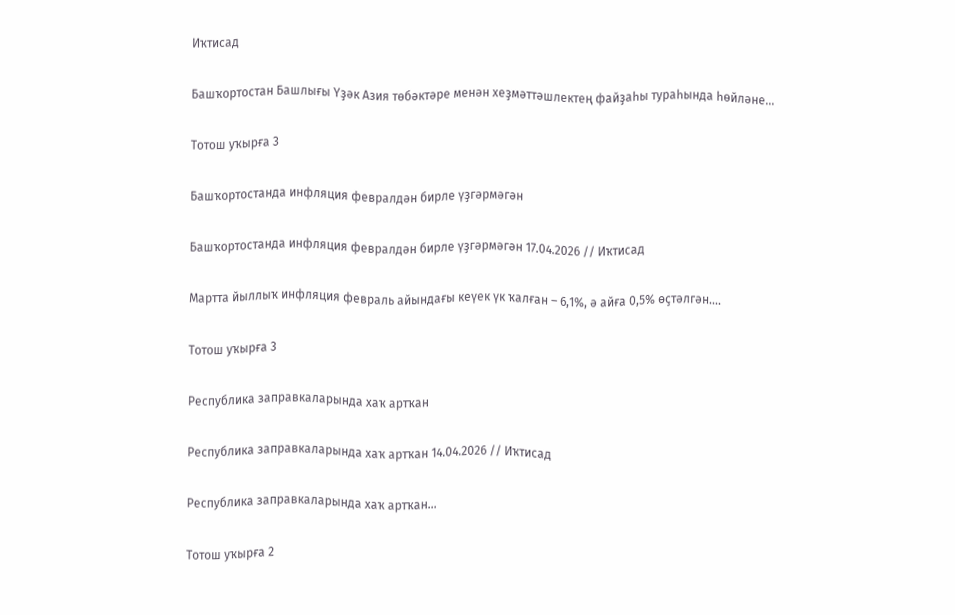Иҡтисад

Башҡортостан Башлығы Үҙәк Азия төбәктәре менән хеҙмәттәшлектең файҙаһы тураһында һөйләне...

Тотош уҡырға 3

Башҡортостанда инфляция февралдән бирле үҙгәрмәгән

Башҡортостанда инфляция февралдән бирле үҙгәрмәгән 17.04.2026 // Иҡтисад

Мартта йыллыҡ инфляция февраль айындағы кеүек үк ҡалған – 6,1%, ә айға 0,5% өҫтәлгән....

Тотош уҡырға 3

Республика заправкаларында хаҡ артҡан

Республика заправкаларында хаҡ артҡан 14.04.2026 // Иҡтисад

Республика заправкаларында хаҡ артҡан...

Тотош уҡырға 2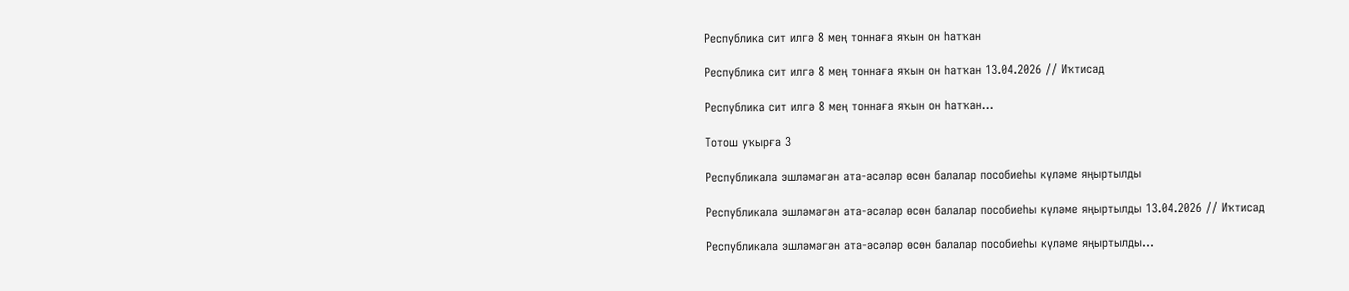Республика сит илгә 8 мең тоннаға яҡын он һатҡан

Республика сит илгә 8 мең тоннаға яҡын он һатҡан 13.04.2026 // Иҡтисад

Республика сит илгә 8 мең тоннаға яҡын он һатҡан...

Тотош уҡырға 3

Республикала эшләмәгән ата-әсәләр өсөн балалар пособиеһы күләме яңыртылды

Республикала эшләмәгән ата-әсәләр өсөн балалар пособиеһы күләме яңыртылды 13.04.2026 // Иҡтисад

Республикала эшләмәгән ата-әсәләр өсөн балалар пособиеһы күләме яңыртылды...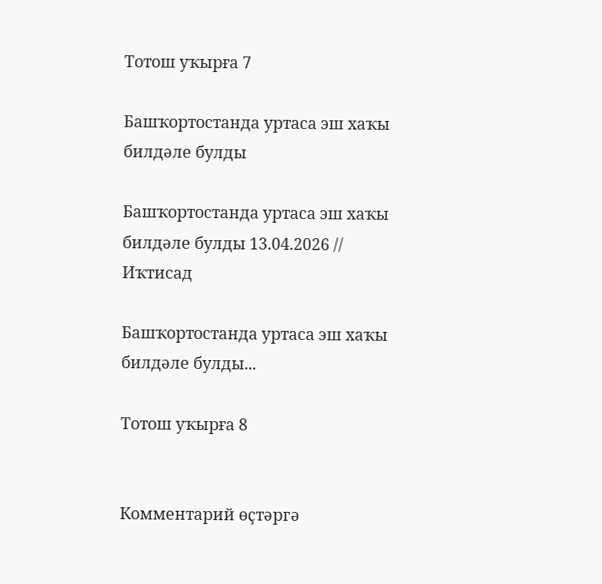Тотош уҡырға 7

Башҡортостанда уртаса эш хаҡы билдәле булды

Башҡортостанда уртаса эш хаҡы билдәле булды 13.04.2026 // Иҡтисад

Башҡортостанда уртаса эш хаҡы билдәле булды...

Тотош уҡырға 8


Комментарий өҫтәргә